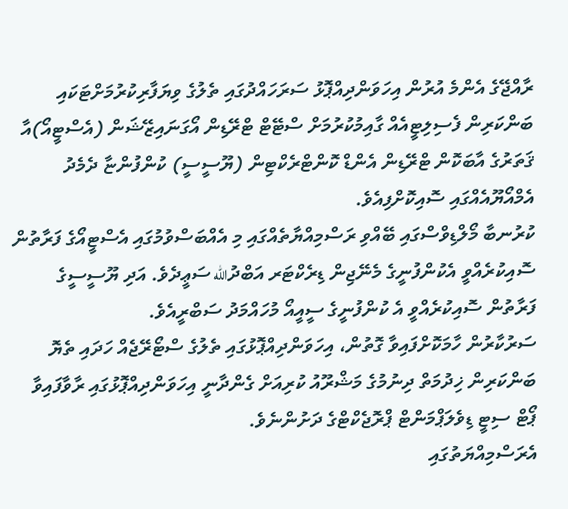ރާއްޖޭގެ އެންމެ އުރުން އިހަވަންދިއްޕޮޅު ސަރަހައްދުގައި ތެލުގެ ވިޔަފާރިކުރުމަށްޓަކައި ބަންކަރިން ފެސިލިޓީއެއް ގާއިމުކުރުމަށް ސްޓޭޓް ޓްރޭޑިން އޯގަނައިޒޭޝަން (އެސްޓީއޯ)އާ ޤަތަރުގެ އާބަކޮން ޓްރޭޑިން އެންޑް ކޮންޓްރެކްޓިން (ޔޫސީސީ) ކުންފުންޏާ ދެމެދު އެމްއޯޔޫއެއްގައި ސޮއިކޮށްފިއެވެ.
ކުރުނބާ މޯލްޑިވްސްގައި ބޭއްވި ރަސްމިއްޔާތެއްގައި މި އެއްބަސްވުމުގައި އެސްޓީއޯގެ ފަރާތުން ސޮއިކުރެއްވީ އެކުންފުނީގެ މެނޭޖިން ޑިރެކްޓަރ އަބްދުالله ސަޢީދެވެ. އަދި ޔޫސީސީގެ ފަރާތުން ސޮއިކުރެއްވީ އެ ކުންފުނީގެ ސީއީއޯ މުހައްމަދު ސަބްރީއެވެ.
ސަރުކާރުން ހާމަކޮށްފައިވާ ގޮތުން، އިހަވަންދިއްޕޮޅުގައި ތެލުގެ ސްޓޯރޭޖެއް ހަދައި ތެޔޮ ބަންކަރިން ޚިދުމަތް ދިނުމުގެ މަޝްރޫއު ކުރިއަށް ގެންދާނީ އިހަވަންދިއްޕޮޅުގައި ރާވާފައިވާ ޕޯޓް ސިޓީ ޑިވެލަޕްމަންޓް ޕްރޮޖެކްޓްގެ ދަށުންނެވެ.
އެރަސްމިއްޔަތުގައި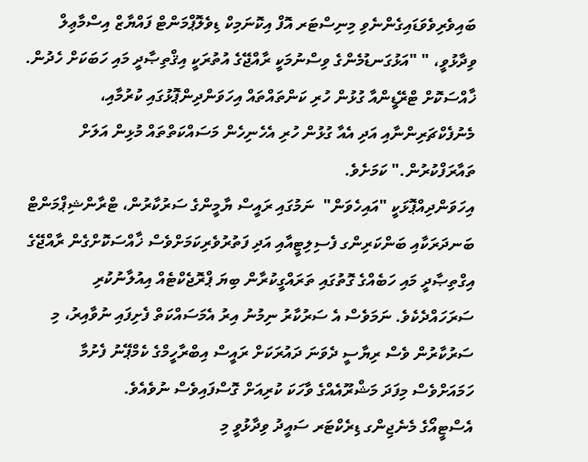ބައިވެރިވެވަޑައިގެންނެވި މިނިސްޓަރ އޮފް އިކޮނަމިކް ޑިވެލޮޕްމަންޓް ފައްޔާޒް އިސްމާޢިލް ވިދާޅުވީ، " "އަޅުގަނޑުމެންގެ ވިސްނުމަކީ ރާއްޖޭގެ އުތުރަކީ އިޤްތިޞާދީ މައި ހަބަކަށް ހެދުން. ޚާއްސަކޮށް ޓްރޭޑީންއާ ގުޅުން ހުރި ކަންތައްތައް އިހަވަންދިންޕޮޅުގައި ކުރުމާއި، މެނުފެކްޗަރިންނާއި އަދި އެއާ ގުޅުން ހުރި އެހެނިހެން މަސައްކަތްތައް މުޅިން އަލަށް ތައާރަފްކުރުން." ކަމަށެވެ.
އިހަވަންދިއްޕޮޅަކީ "އައިހެވަން"  ނަމުގައި ރައީސް ޔާމީންގެ ސަރުކާރުން، ޓްރާންޝިޕްމަންޓް ބަނދަރަކާއި ބަންކަރިންގ ފެސިލިޓީއާއި އަދި ފަތުރުވެރިކަމަށްވެސް ޚާއްސަކޮށްގެން ރާއްޖޭގެ އިގްތިޞާދީ މައި ހަބެއްގެ ގޮތުގައި ތަރައްގީކުރާން ބިޔަ ޕްރޮޖެކްޓެއް އިއުލާނުކުރި ސަރަހައްދެކެވެ. ނަމަވެސް އެ ސަރުކާރު ނިމުނު އިރު އެމަސައްކަތް ފެށިފައި ނުވާއިރު، މި ސަރުކާރުން ވެސް ރިޔާސީ ދެވަނަ ދައުރަކަށް ރައީސް އިބްރާހީމްގެ ކެމްޕޭނު ފެށުމާ ހަމައަށްވެސް މިފަދަ މަޝްރޫއެއްގެ ވާހަކަ ކުރިއަށް ގޮސްފައިވެސް ނުވެއެވެ.
އެސްޓީއޯގެ މެނެޖިންގ ޑިރެކްޓަރ ސައީދު ވިދާޅުވީ މި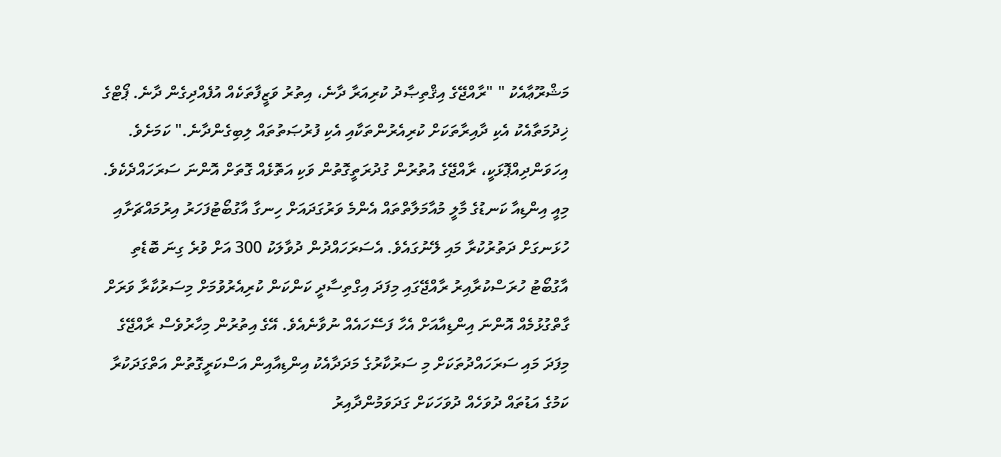މަޝްރޫޢާއެކު " "ރާއްޖޭގެ އިޤްތިޞާދު ކުރިއަރާ ދާނެ، އިތުރު ވަޒީފާތަކެއް އުފެއްދިގެން ދާނެ. ޕޯޓްގެ ޚިދުމަތާއެކު އެކި ދާއިރާތަކަށް ކުރިއެރުންތަކާއި އެކި ފުރުޞަތުތައް ލިބިގެންދާނެ." ކަމަށެވެ.
އިހަވަންދިއްޕޮޅަކީ، ރާއްޖޭގެ އުތުރުން ގުދުރަތީގޮތުން ވަކި އަތޮޅެއް ގޮތަށް އޮންނަ ސަރަހައްދެކެވެ. މިއީ އިންޑިއާ ކަނޑުގެ މާލީ މުއާމަލާތްތައް އެންމެ ވަރުގަދައަށް ހިނގާ އާގުބޯޓުފަހަރު އިރުމައްޗަށާއި ހުޅަނގަށް ދަތުރުކުރާ މައި ލޭނުގައެވެ. އެސަރަހައްދުން ދުވާލަކު 300 އަށް ވުރެ ގިނަ ބޮޑެތި އާގުބޯޓު ހުރަސްކުރާއިރު ރާއްޖޭގައި މިފަދަ އިގްތިސާދީ ކަންކަން ކުރިއެރުވުމަށް މިސަރުކާރާ ވަރަށް ގާތްގުޅުމެއް އޮންނަ އިންޑިއާއަށް އެހާ ފަސޭހައެއް ނުވާނެއެވެ. އޭގެ އިތުރުން މިހާރުވެސް ރާއްޖޭގެ މިފަދަ މައި ސަރަހައްދުތަކަށް މި ސަރުކާރުގެ މަދަދާއެކު އިންޑިއާއިން އަސްކަރީގޮތުން އަތްގަދަކުރާ ކަމުގެ އަޑުތައް ދުވަހެއް ދުވަހަކަށް ގަދަވަމުންދާއިރު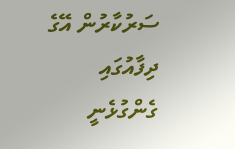ސަރުކާރުން އޭގެ ދިފާއުގައި ގެންގުޅެނީ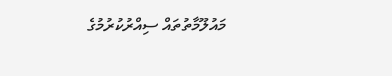މައުލޫމާތުތައް ސިއްރުކުރުމުގެ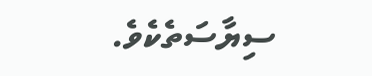ސިޔާސަތެކެވެ.